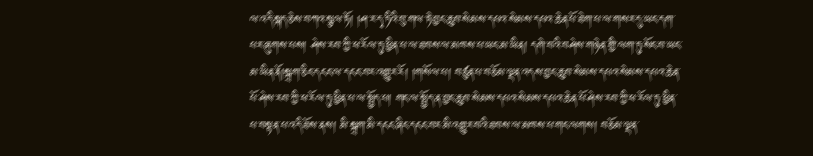ལ་འདི་སྐད་ཅེས་བཀའ་སྩལ་ཏོ། །ཤ་ར་དྭ་ཏིའི་བུ་གལ་ཏེ་བྱང་ཆུབ་སེམས་དཔའ་སེམས་དཔའ་ཆེན་པོ་ཐེག་པ་ལ་གསར་དུ་ཡང་དག་པར་ཞུགས་པས། ཤེས་རབ་ཀྱི་ཕ་རོལ་ཏུ་ཕྱིན་པ་ལ་ཐབས་ལ་མཁས་པ་ཡང་མ་ཡིན། དགེ་བའི་བཤེས་གཉེན་གྱི་ལག་ཏུ་སོང་བ་ཡང་མ་ཡིན་ནོ།སྐྲག་ཅིང་དངང་ལ་དངང་བར་འགྱུར་རོ། །གསོལ་པ། བཙུན་པ་བཅོམ་ལྡན་འདས་བྱང་ཆུབ་སེམས་དཔའ་སེམས་དཔའ་ཆེན་པོ་ཤེས་རབ་ཀྱི་ཕ་རོལ་ཏུ་ཕྱིན་པ་ལ་སྤྱོད་པ། གང་ལ་སྤྱོད་ན་བྱང་ཆུབ་སེམས་དཔའ་སེམས་དཔའ་ཆེན་པོ་ཤེས་རབ་ཀྱི་ཕ་རོལ་ཏུ་ཕྱིན་པ་བསྟན་པ་འདི་ཐོས་ནས། མི་སྐྲག་མི་དངང་ཞིང་དངང་བར་མི་འགྱུར་བའི་ཐབས་ལ་མཁས་པ་གང་ལགས། བཅོམ་ལྡན་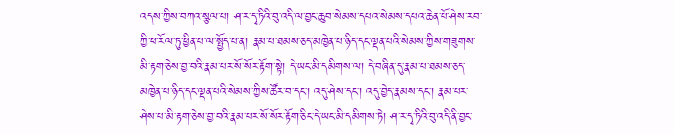འདས་ཀྱིས་བཀའ་སྩལ་པ། ཤ་ར་དྭ་ཏིའི་བུ་འདི་ལ་བྱང་ཆུབ་སེམས་དཔའ་སེམས་དཔའ་ཆེན་པོ་ཤེས་རབ་ཀྱི་ཕ་རོལ་ཏུ་ཕྱིན་པ་ལ་སྤྱོད་པ་ན། རྣམ་པ་ཐམས་ཅད་མཁྱེན་པ་ཉིད་དང་ལྡན་པའི་སེམས་ཀྱིས་གཟུགས་མི་རྟག་ཅེས་བྱ་བའི་རྣམ་པར་སོ་སོར་རྟོག་སྟེ། དེ་ཡང་མི་དམིགས་ལ། དེ་བཞིན་དུ་རྣམ་པ་ཐམས་ཅད་མཁྱེན་པ་ཉིད་དང་ལྡན་པའི་སེམས་ཀྱིས་ཚོར་བ་དང་། འདུ་ཤེས་དང་། འདུ་བྱེད་རྣམས་དང་། རྣམ་པར་ཤེས་པ་མི་རྟག་ཅེས་བྱ་བའི་རྣམ་པར་སོ་སོར་རྟོག་ཅིང་དེ་ཡང་མི་དམིགས་ཏེ། ཤ་ར་དྭ་ཏིའི་བུ་འདི་ནི་བྱང་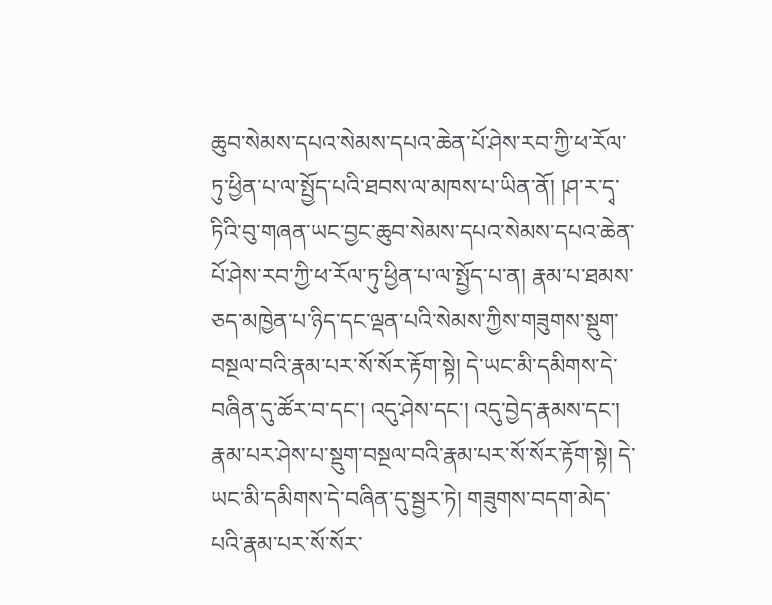ཆུབ་སེམས་དཔའ་སེམས་དཔའ་ཆེན་པོ་ཤེས་རབ་ཀྱི་ཕ་རོལ་ཏུ་ཕྱིན་པ་ལ་སྤྱོད་པའི་ཐབས་ལ་མཁས་པ་ཡིན་ནོ། །ཤ་ར་དྭ་ཏིའི་བུ་གཞན་ཡང་བྱང་ཆུབ་སེམས་དཔའ་སེམས་དཔའ་ཆེན་པོ་ཤེས་རབ་ཀྱི་ཕ་རོལ་ཏུ་ཕྱིན་པ་ལ་སྤྱོད་པ་ན། རྣམ་པ་ཐམས་ཅད་མཁྱེན་པ་ཉིད་དང་ལྡན་པའི་སེམས་ཀྱིས་གཟུགས་སྡུག་བསྔལ་བའི་རྣམ་པར་སོ་སོར་རྟོག་སྟེ། དེ་ཡང་མི་དམིགས་དེ་བཞིན་དུ་ཚོར་བ་དང་། འདུ་ཤེས་དང་། འདུ་བྱེད་རྣམས་དང་། རྣམ་པར་ཤེས་པ་སྡུག་བསྔལ་བའི་རྣམ་པར་སོ་སོར་རྟོག་སྟེ། དེ་ཡང་མི་དམིགས་དེ་བཞིན་དུ་སྦྱར་ཏེ། གཟུགས་བདག་མེད་པའི་རྣམ་པར་སོ་སོར་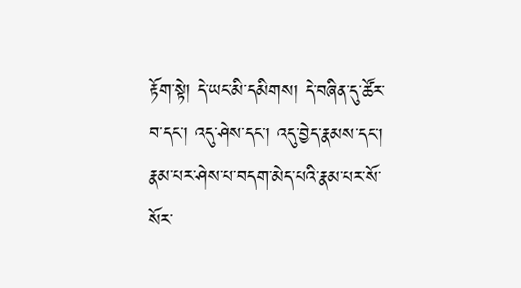རྟོག་སྟེ། དེ་ཡང་མི་དམིགས། དེ་བཞིན་དུ་ཚོར་བ་དང་། འདུ་ཤེས་དང་། འདུ་བྱེད་རྣམས་དང་། རྣམ་པར་ཤེས་པ་བདག་མེད་པའི་རྣམ་པར་སོ་སོར་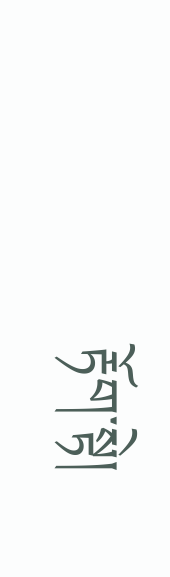རྟོག་སྟེ།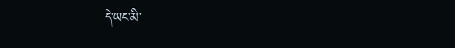དེ་ཡང་མི་